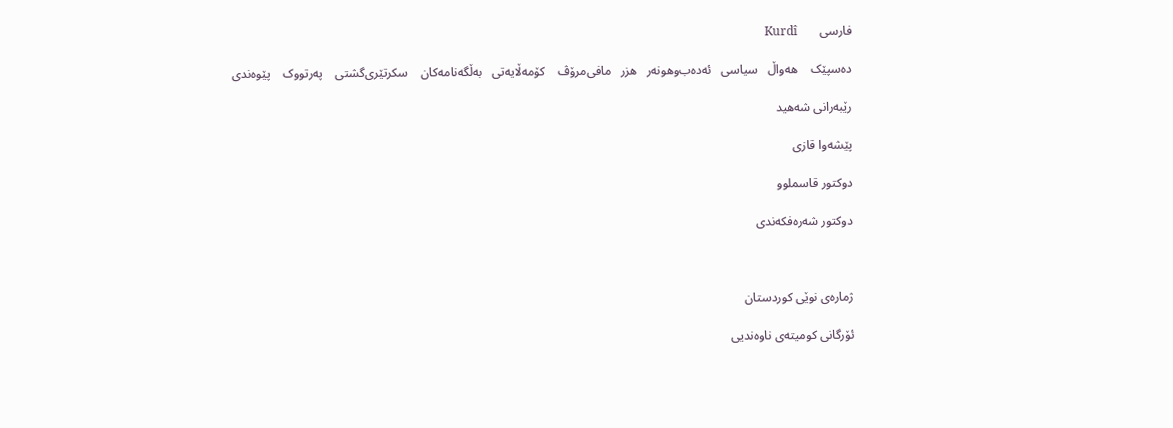فارسی       Kurdî

ده‌سپێک    هه‌واڵ   سیاسی   ئه‌ده‌ب‌وهونه‌ر   هزر   مافی‌مرۆڤ    کۆمه‌ڵایه‌تی   به‌ڵگه‌نامه‌کان    سکرتێری‌گشتی    په‌رتووک    پێوه‌ندی

رێبه‌رانی شه‌هید

پێشه‌وا قازی‌

دوكتور قاسملوو

دوكتور شه‌ره‌فکه‌ندی



ژماره‌ی نوێی كوردستان

ئۆرگانی كومیته‌ی ناوه‌ندیی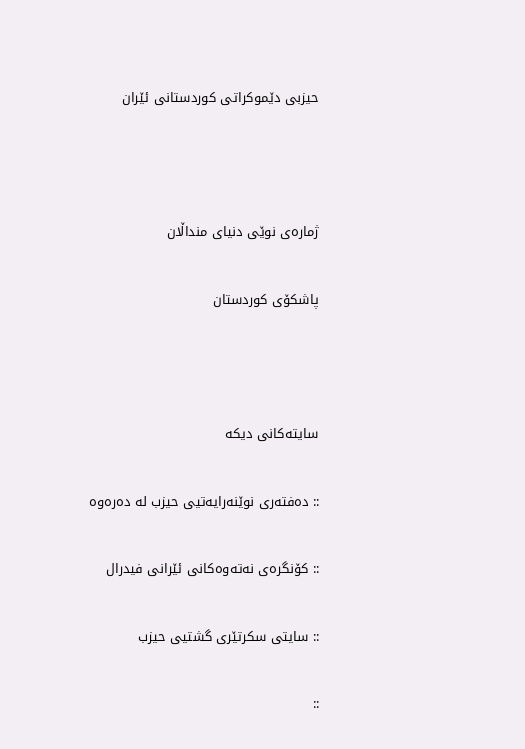حیزبی دێموكراتی كوردستانی ئێران



ژماره‌ی نوێی دنیای منداڵان

پاشكۆی كوردستان



سایته‌کانی دیکه

:: ده‌فته‌ری نوێنه‌رایه‌تیی حیزب له ده‌ره‌وه

:: كۆنگره‌ی‌ نه‌ته‌وه‌كانی‌ ئێرانی‌ فیدرال

:: سایتی سکرتێری گشتیی حیزب

::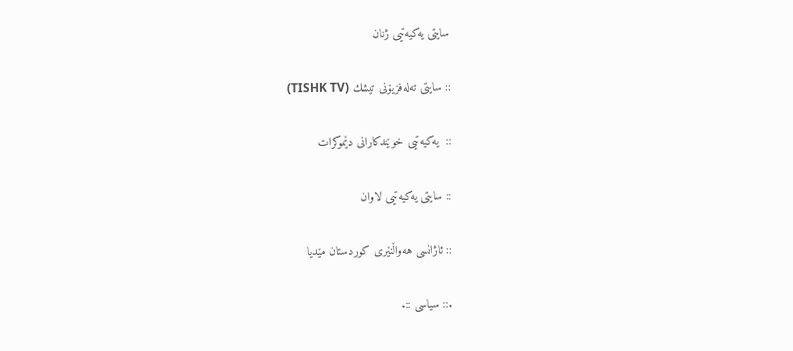سایتی یه‌كیه‌تیی ژنان

:: سایتی ته‌له‌فزیۆنی‌ تیشك (TISHK TV)

::  یه‌كیه‌تیی‌ خوێندكارانی‌ دێموكرات

:: سایتی یه‌کیه‌تیی لاوان

:: ئاژانسی هه‌واڵنێری كوردستان مێدیا

.:: سیاسی ::.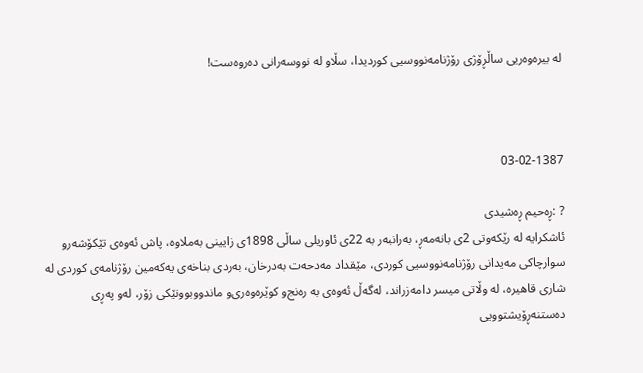له‌ بیره‌وه‌ریی‌ ساڵڕۆژی‌ رۆژنامه‌نووسیی‌ كوردیدا، سڵاو له‌ نووسه‌رانی‌ ده‌روه‌ست!



03-02-1387

? :ڕه‌حیم ڕه‌شیدی
ئاشكرایه‌ له‌ رێكه‌وتی‌ 2ی‌ بانه‌مه‌ڕ، به‌رانبه‌ر به‌ 22ی‌ ئاوریلی‌ ساڵی‌ 1898ی‌ زایینی‌ به‌ملاوه‌، پاش ئه‌وه‌ی‌ تێكۆشه‌رو سوارچاكی‌ مه‌یدانی‌ رۆژنامه‌نووسیی‌ كوردی‌، مێقداد مه‌دحه‌ت به‌درخان، به‌ردی‌ بناخه‌ی‌ یه‌كه‌مین رۆژنامه‌ی‌ كوردی‌ له‌ شاری‌ قاهیره‌، له‌ وڵاتی‌ میسر دامه‌زراند، له‌گه‌ڵ ئه‌وه‌ی‌ به‌ ره‌نج‌‌و كوێره‌وه‌ری‌‌و ماندووبوونێكی‌ زۆر، له‌و په‌ڕی‌ ده‌ستنه‌ڕۆیشتوویی‌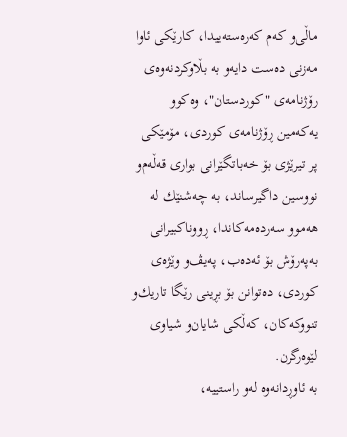ماڵی‌و كه‌م كه‌ره‌سته‌ییدا، كارێكی‌ ئاوا مه‌زنی‌ ده‌ست دایه‌و به‌ بڵاوكردنه‌وه‌ی‌ رۆژنامه‌‌ی‌ "كوردستان"، وه‌كوو یه‌كه‌مین ڕۆژنامه‌ی‌ كوردی، مۆمێكی‌ پر تیرێژی‌ بۆ خه‌باتگێرانی‌ بواری‌ قه‌ڵه‌م‌و نووسین داگیرساند، به‌ چه‌شنێك‌ له‌ هه‌موو سه‌رده‌مه‌كاندا، ڕووناكبیرانی‌ به‌په‌رۆش بۆ ئه‌ده‌ب‌، په‌یڤ‌و وێژه‌ی‌ كوردی، ده‌توانن بۆ بڕینی‌ رێگا تاریك‌و تنووكه‌كان، كه‌ڵكی‌ شایان‌و شیاوی‌ لێوه‌رگرن.
به‌ ئاوڕدانه‌وه‌ له‌و راستییه‌،‌‌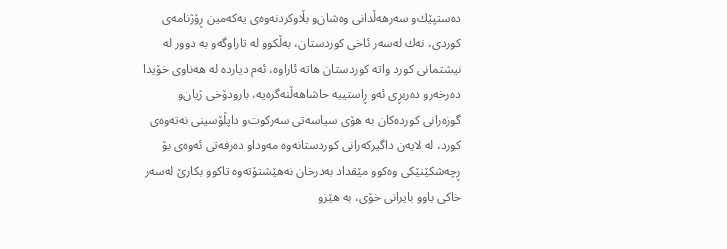ده‌ستپێك‌و سه‌رهه‌ڵدانی‌ وه‌شان‌و بڵاوكردنه‌وه‌ی‌ یه‌كه‌مین ڕۆژنامه‌ی‌ كوردی، نه‌ك له‌سه‌ر ئاخی‌ كوردستان، به‌ڵكوو له‌ تاراوگه‌و به‌ دوور له‌ نیشتمانی‌ كورد واته‌ كوردستان هاته‌ ئاراوه‌، ئه‌م دیارده‌‌ له‌ هه‌ناوی‌ خۆیدا ده‌رخه‌رو ده‌ربڕی‌ ئه‌و ڕاستییه‌ حاشاهه‌ڵنه‌گره‌یه‌،‌ بارودۆخی‌ ژیان‌و گوزه‌رانی‌ كورده‌كان به‌ هۆی‌ سیاسه‌تی‌ سه‌ركوت‌و داپڵۆسینی‌ نه‌ته‌وه‌ی‌ كورد، له‌ لایه‌ن داگیركه‌رانی‌ كوردستانه‌وه‌ مه‌وداو ده‌رفه‌تی‌ ئه‌وه‌ی‌ بۆ ڕچه‌شكێنێكی‌ وه‌كوو مێقداد به‌درخان نه‌هێشتۆته‌وه‌ تاكوو بكارێ‌ له‌سه‌ر خاكی‌ باوو بایرانی‌ خۆی،‌ به‌ هێزو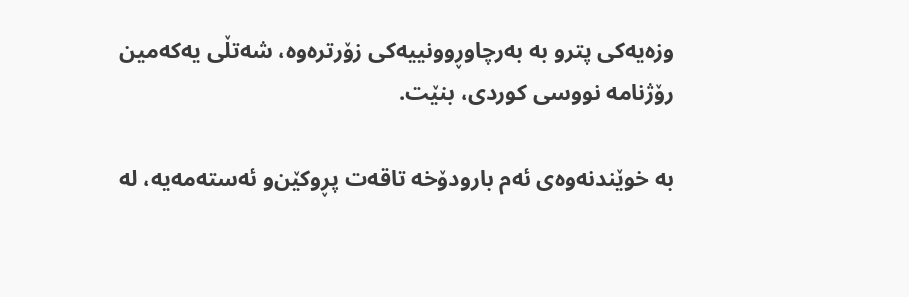وزه‌یه‌كی‌ پترو به‌ به‌رچاوڕوونییه‌كی‌ زۆرتره‌وه‌،‌ شه‌تڵی‌ یه‌كه‌مین رۆژنامه‌ نووسی‌ كوردی‌، بنێت.

به‌ خوێندنه‌وه‌ی‌ ئه‌م بارودۆخه‌ تاقه‌ت پڕوكێن‌و ئه‌سته‌مه‌یه‌،‌‌ له‌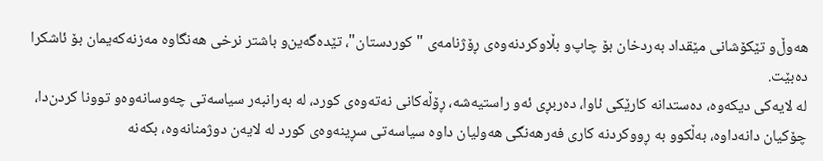هه‌وڵ‌و تێكۆشانی‌ مێقداد به‌ردخان بۆ چاپ‌و بڵاوكردنه‌وه‌ی‌ ڕۆژنامه‌ی‌ "كوردستان"، تێده‌گه‌ین‌و باشتر نرخی‌ هه‌نگاوه‌ مه‌زنه‌كه‌یمان بۆ ئاشكرا ده‌بێت.
له‌ لایه‌كی‌ دیكه‌وه‌، ده‌ستدانه‌ كارێكی‌ ئاوا، ده‌ربڕی‌ ئه‌و راستیه‌شه‌،‌ ڕۆڵه‌كانی‌ نه‌ته‌وه‌ی‌ كورد، له‌ به‌رانبه‌ر سیاسه‌تی‌ چه‌وسانه‌وه‌و توونا كردن‌دا، چۆكیان دانه‌داوه‌، به‌ڵكوو به‌ ڕووكردنه‌ كاری‌ فه‌رهه‌نگی‌ هه‌ولیان داوه‌ سیاسه‌تی‌ سڕینه‌وه‌ی‌ كورد له‌ لایه‌ن دوژمنانه‌وه‌، بكه‌نه‌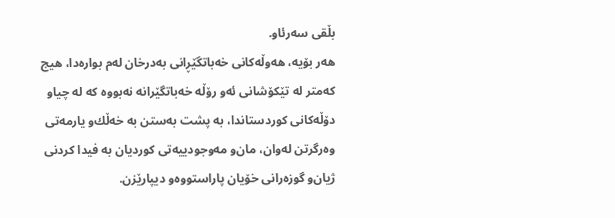بڵقی‌ سه‌رئاو.
هه‌ر بۆیه‌، هه‌وڵه‌كانی‌ خه‌باتگێڕانی‌ به‌درخان له‌م بواره‌دا، هیج كه‌متر له‌ تێكۆشانی‌ ئه‌و رۆڵه‌ خه‌باتگێرانه‌ نه‌بووه‌ كه‌ له‌ چیاو دۆڵه‌كانی‌ كوردستاندا، به‌ پشت به‌ستن به‌ خه‌ڵك‌و یارمه‌تی‌ وه‌رگرتن له‌وان، مان‌و مه‌وجودییه‌تی‌ كوردیان به‌ فیدا كردنی‌ ژیان‌و گوزه‌رانی‌ خۆیان پاراستووه‌و دیپارێزن.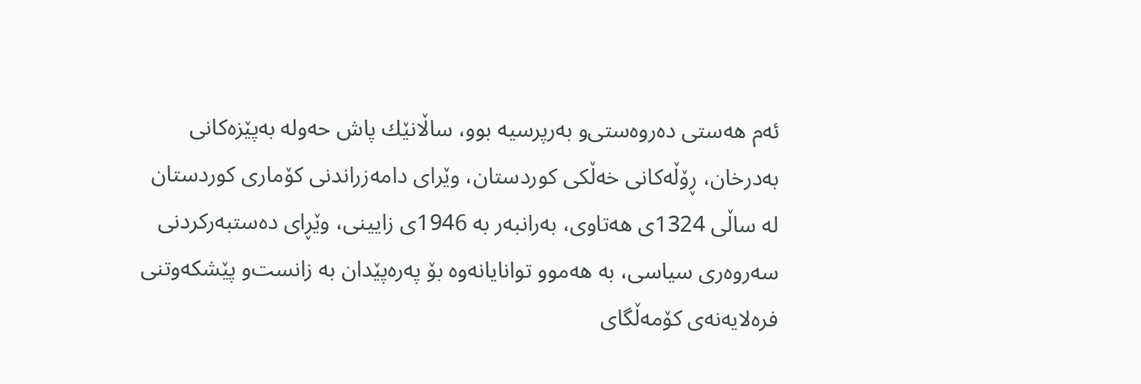ئه‌م هه‌ستی‌ ده‌روه‌ستی‌و به‌رپرسیه‌ بوو، ساڵانێك پاش حه‌وله‌ به‌پێزه‌كانی‌ به‌درخان، ڕۆڵه‌كانی‌ خه‌ڵكی‌ كوردستان‌، وێرای‌ دامه‌زراندنی‌ كۆماری‌ كوردستان له‌ ساڵی‌ 1324ی‌ هه‌تاوی، به‌رانبه‌ر به‌ 1946ی‌ زایینی، وێڕای‌ ده‌ستبه‌ركردنی‌ سه‌روه‌ری‌ سیاسی، به‌ هه‌موو توانایانه‌وه‌ بۆ په‌ره‌پێدان به‌ زانست‌و پێشكه‌وتنی‌ فره‌لایه‌نه‌ی‌ كۆمه‌ڵگای‌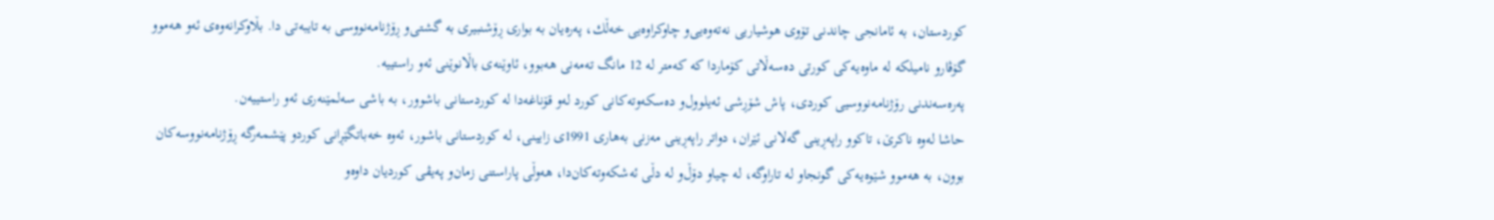كوردستان، به‌ ئامانجی‌ چاندنی‌ تۆوی‌ هوشیاریی‌ نه‌ته‌وه‌یی‌و چاوكراوه‌یی‌ خه‌ڵك، په‌ره‌یان به‌ بواری‌ ڕۆشنبیری‌ به‌ گشتی‌و ڕۆژنامه‌نووسی‌ به‌ تایبه‌تی‌ دا. بڵاوكرانه‌وه‌ی‌ ئه‌و هه‌موو گۆڤارو نامیلكه‌ له‌ ماوه‌یه‌كی‌ كورتی‌ ده‌سه‌ڵاتی‌ كۆماردا كه‌ كه‌متر له‌ 12 مانگ ته‌مه‌نی‌ هه‌بوو، ئاوێنه‌ی‌ باڵانوێنی‌ ئه‌و راستییه‌.
په‌ره‌سه‌ندنی‌ رۆژنامه‌نووسیی‌ كوردی، پاش شۆڕشی‌ ئه‌یلوول‌و ده‌سكه‌وته‌كانی‌ كورد له‌و قۆناغه‌دا له‌ كوردستانی‌ باشوور، به‌ باشی‌ سه‌لمێنه‌ری‌ ئه‌و راستییه‌ن.
حاشا له‌وه‌ ناكرێ،‌ تاكوو راپه‌ڕینی‌ گه‌لانی‌ ئێران‌، دواتر راپه‌ڕینی‌ مه‌زنی‌ به‌هاری‌ 1991ی‌ زایینی، له‌ كوردستانی‌ باشور، ئه‌وه‌ خه‌باتگێڕانی‌ كوردو پێشمه‌رگه‌ ڕۆژنامه‌نووسه‌كان بوون، به‌ هه‌موو شێوه‌یه‌كی‌ گونجاو له‌ تاراوگه‌، له‌ چیاو دۆڵ‌و له‌ دڵی‌ ئه‌شكه‌وته‌كان‌دا، هه‌وڵی‌ پاراستنی‌ زمان‌و په‌یڤی‌ كوردیان داوه‌‌و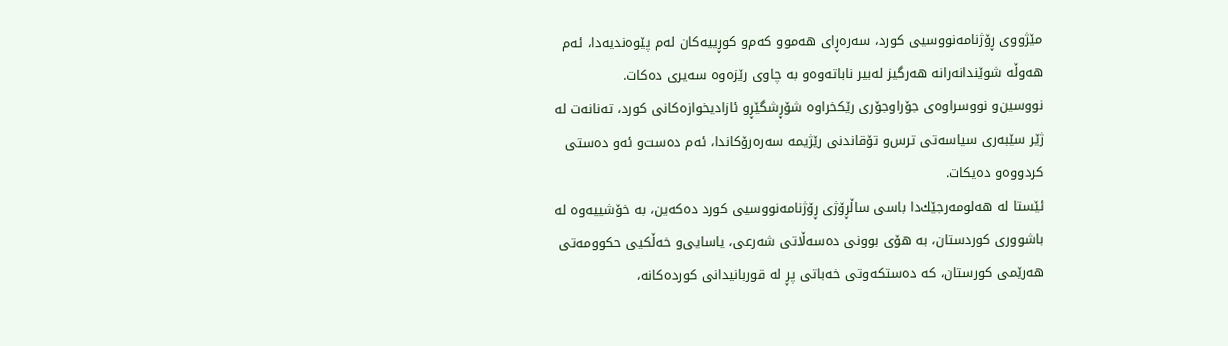مێژووی‌ ڕۆژنامه‌نووسیی‌ كورد، سه‌ره‌ڕای‌ هه‌موو كه‌م‌و كوڕییه‌كان له‌م پێوه‌ندیه‌دا، ئه‌م هه‌وڵه‌ شوێندانه‌رانه‌ هه‌رگیز له‌بیر ناباته‌وه‌‌و به‌ چاوی‌ رێزه‌وه‌ سه‌یری‌ ده‌كات‌.
نووسین‌و نووسراوه‌ی‌ جۆراوجۆری‌ رێكخراوه‌ شۆڕشگێڕو ئازادیخوازه‌كانی‌ كورد، ته‌نانه‌ت له‌ ژێر سێبه‌ری‌ سیاسه‌تی‌ ترس‌و تۆقاندنی‌ رێژیمه‌ سه‌ره‌رۆكاندا، ئه‌م ده‌ست‌و ئه‌و ده‌ستی‌ كردووه‌‌و ده‌یكات.
ئێستا له‌ هه‌لومه‌رجێك‌دا باسی‌ ساڵڕۆژی‌ ڕۆژنامه‌نووسیی‌ كورد ده‌كه‌ین، به‌ خۆشییه‌وه‌ له‌ باشووری‌ كوردستان، به‌ هۆی‌ بوونی‌ ده‌سه‌ڵاتی‌ شه‌رعی‌، یاسایی‌‌‌و خه‌ڵكیی‌ حكوومه‌تی‌ هه‌رێمی‌ كورستان، كه‌ ده‌ستكه‌وتی‌ خه‌باتی‌ پڕ له‌ قوربانیدانی‌ كورده‌كانه‌،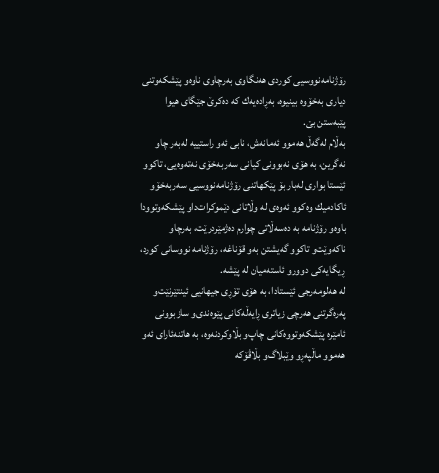رۆژنامه‌نووسیی‌ كوردی‌ هه‌نگاوی‌ به‌رچاوی‌ ناوه‌و پێشكه‌وتنی‌ دیاری‌ به‌خۆوه‌ بینیوه‌، به‌ڕاده‌یه‌ك كه‌‌ ده‌كرێ‌ جێگای‌ هیوا پێبه‌ستن بێ.
به‌ڵام له‌گه‌ڵ هه‌موو ئه‌مانه‌ش، نابی‌ ئه‌و راستییه‌ له‌به‌ر چاو نه‌گرین،‌ به‌ هۆی‌ نه‌بوونی‌ كیانی‌ سه‌ربه‌خۆی‌ نه‌ته‌وه‌یی‌، تاكوو ئێستا بواری‌ له‌بار بۆ پێكهاتنی‌ رۆژنامه‌نووسیی‌ سه‌ربه‌خۆ‌و ئاكادمیك وه‌كوو ئه‌وه‌ی‌ له‌ وڵاتانی‌ دێموكرات‌‌داو پێشكه‌وتوودا باوه‌و رۆژنامه‌ به‌ ده‌سه‌ڵاتی‌ چوارم ده‌ژمێردرێت، به‌رچاو ناكه‌وێت‌و تاكوو گه‌یشتن به‌و قۆناغه‌، رۆژنامه‌ نووسانی‌ كورد، ڕیگایه‌كی‌ دوورو ئاسته‌میان له‌ پێشه‌.
له‌ هه‌لومه‌رجی‌ ئێستادا، به‌ هۆی‌ تۆڕی‌ جیهانیی‌ ئینتێرنێت‌و په‌ره‌گرتنی‌ هه‌رچی‌ زیاتری‌ ڕایه‌ڵه‌كانی‌ پێوه‌ندی‌و سازبوونی‌ ئامێره‌ پێشكه‌وتووه‌كانی‌ چاپ‌و بڵاوكردنه‌وه‌، به‌ هاتنه‌ئارای‌ ئه‌و هه‌موو ماڵپه‌ڕو وێبلاگ‌و بڵاڤۆكه‌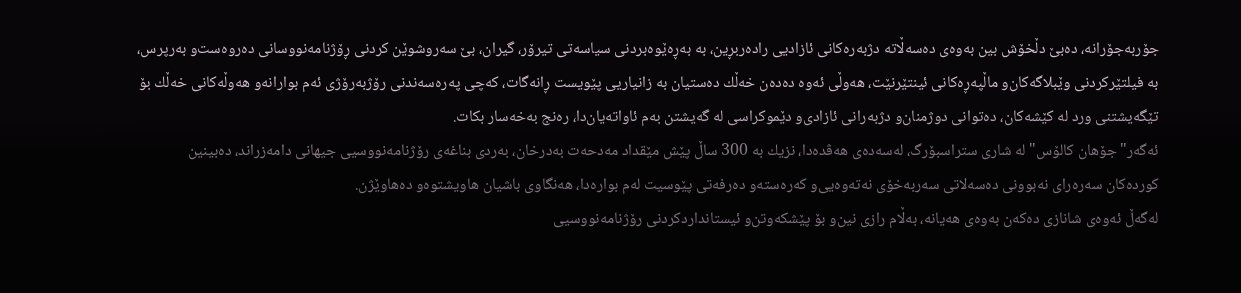جۆربه‌جۆرانه‌، ده‌بێ‌ دڵخۆش بین به‌وه‌ی‌ ده‌سه‌ڵاته‌ دژبه‌ره‌كانی‌ ئازادیی‌ راده‌ربڕین، به‌ به‌ڕه‌ێوه‌بردنی‌ سیاسه‌تی‌ تیرۆر، گیران‌، بێ‌ سه‌روشوێن كردنی‌ ڕۆژنامه‌نووسانی‌ ده‌روه‌ست‌و به‌رپرس، به‌ فیلتێركردنی‌ وێبلاگه‌كان‌و ماڵپه‌ڕه‌كانی‌ ئینتێرنێت، هه‌وڵی‌ ئه‌وه‌ ده‌ده‌ن خه‌ڵك ده‌ستیان به‌ زانیاریی‌ پێویست ڕانه‌گات، كه‌چی‌ په‌ره‌سه‌ندنی‌ رۆژبه‌رۆژی‌ ئه‌م بوارانه‌و هه‌وڵه‌كانی‌ خه‌ڵك بۆ تێگه‌یشتنی‌ ورد له‌ كێشه‌كان، ده‌توانی‌ دوژمنان‌و دژبه‌رانی‌ ئازادی‌و دێموكراسی‌ له‌ گه‌یشتن به‌م ئاواته‌یان‌دا، ره‌نج به‌خه‌سار بكات.
ئه‌گه‌ر"جۆهان كالۆس" له‌ شاری‌ ستراسبۆرگ، له‌سه‌ده‌ی‌ هه‌ڤده‌دا‌، نزیك به‌ 300 ساڵ پێش مێقداد مه‌دحه‌ت به‌درخان، به‌ردی‌ بناغه‌ی‌ رۆژنامه‌نووسیی‌ جیهانی‌ دامه‌زراند‌، ده‌بینین كورده‌كان سه‌ره‌رای‌ نه‌بوونی‌ ده‌سه‌لاتی‌ سه‌ربه‌خۆی‌ نه‌ته‌وه‌یی‌و كه‌ره‌سته‌و ده‌رفه‌تی‌ پێوسیت له‌م بواره‌دا، هه‌نگاوی‌ باشیان هاویشتوه‌و ده‌هاوێژن‌.
له‌گه‌ڵ ئه‌وه‌ی‌ شانازی‌ ده‌كه‌ن به‌وه‌ی‌ هه‌یانه‌،‌ به‌ڵام رازی‌ نین‌و بۆ پێشكه‌وتن‌و ئیستانداردكردنی‌ رۆژنامه‌نووسیی‌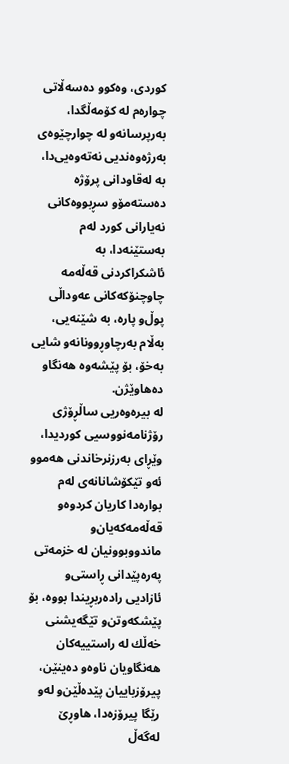كوردی، وه‌كوو ده‌سه‌ڵاتی‌ چواره‌م له‌ كۆمه‌ڵگدا، به‌رپرسانه‌و له‌ چوارچێوه‌ی‌ به‌رژه‌وه‌ندیی‌ نه‌ته‌وه‌یی‌دا، به‌ له‌قاودانی‌ پرۆژه‌ ده‌سته‌مۆ‌و سڕبووه‌كانی‌ نه‌یارانی‌ كورد له‌م به‌‌ستێنه‌دا، به‌ ئاشكراكردنی‌ قه‌ڵه‌مه‌ چاوچنۆكه‌كانی‌ عه‌وداڵی‌ پوڵ‌و پاره‌، به‌ شێنه‌یی، به‌ڵام به‌رچاوڕوونانه‌و شایی‌ به‌خۆ،‌ بۆ پێشه‌وه‌ هه‌نگاو ده‌هاوێژن.
له‌ بیره‌وه‌ریی‌ ساڵڕۆژی‌ رۆژنامه‌نووسیی‌ كوردیدا، وێڕای‌ به‌رزنرخاندنی‌ هه‌موو ئه‌و تێكۆشانانه‌‌ی‌ له‌م بواره‌دا كاریان كردوه‌و قه‌ڵه‌مه‌كه‌یان‌‌و ماندووبوونیان له‌ خزمه‌تی‌ په‌ره‌پێدانی‌ ڕاستی‌و ئازادیی‌ راده‌ربڕیندا بووه‌، بۆ پێشكه‌وتن‌و تێگه‌یشنی‌ خه‌ڵك له‌ راستییه‌كان هه‌نگاویان ناوه‌‌و ده‌ینێن، پیرۆزباییان پێده‌ڵێن‌‌و له‌و رێگا پیرۆزه‌دا، هاوڕێ‌ له‌گه‌ڵ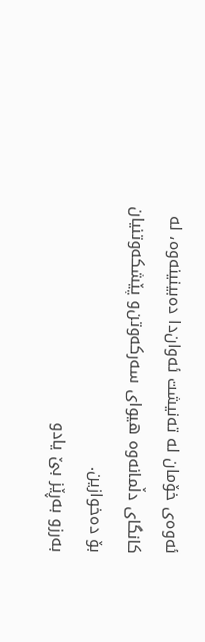ئه‌وه‌ی‌ خۆمان له‌ ته‌نیشت ئه‌وان‌دا ده‌بینینه‌وه‌، له‌ كانگای‌ دڵمانه‌وه‌ هیوای‌ سه‌ركه‌وتن‌و پێشكه‌وتنیان بۆ ده‌خوازین.
به‌رزو به‌ڕێز بێ‌ یادو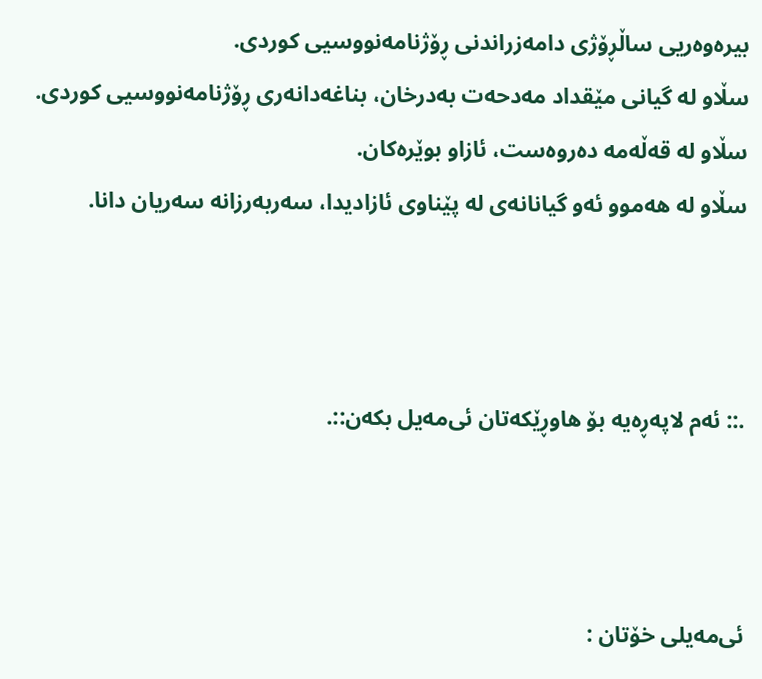بیره‌وه‌ریی‌ ساڵڕۆژی‌ دامه‌زراندنی‌ ڕۆژنامه‌نووسیی‌ كوردی‌.
سڵاو له‌ گیانی‌ مێقداد مه‌دحه‌ت به‌درخان، بناغه‌دانه‌ری‌ ڕۆژنامه‌نووسیی‌ كوردی‌.
سڵاو له‌ قه‌ڵه‌مه‌ ده‌روه‌ست‌، ئازاو بوێره‌كان.
سڵاو له‌ هه‌موو ئه‌و گیانانه‌ی‌ له‌ پێناوی‌ ئازادیدا، سه‌ربه‌رزانه‌ سه‌ریان دانا.



.:: ئه‌م لاپه‌ڕه‌یه بۆ هاوڕێکه‌تان ئی‌مه‌یل بکه‌ن::.



ئی‌مه‌یلی خۆتان :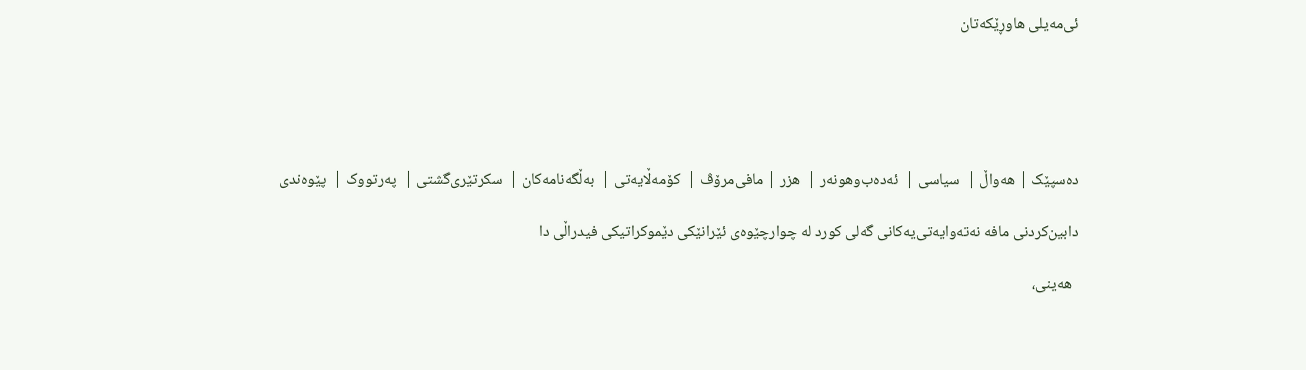ئی‌مه‌یلی هاوڕێکه‌تان





ده‌سپێک | هه‌واڵ |  سیاسی |  ئه‌ده‌ب‌وهونه‌ر |  هزر | مافی‌مرۆڤ |  کۆمه‌ڵایه‌تی |  به‌ڵگه‌نامه‌کان |  سکرتێری‌گشتی |  په‌رتووک |  پێوه‌ندی

دابین‌كردنی‌ مافه‌ نه‌ته‌وایه‌تی‌یه‌کانی گه‌لی‌ كورد له‌ چوارچێوه‌ی ئێرانێکی دێموكراتیكی‌ فیدراڵی‌ دا

  هه‌ینی،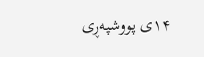۱۴‌ی پوو‌شپه‌ڕی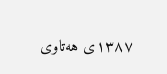۱۳۸۷ی هه‌تاوی